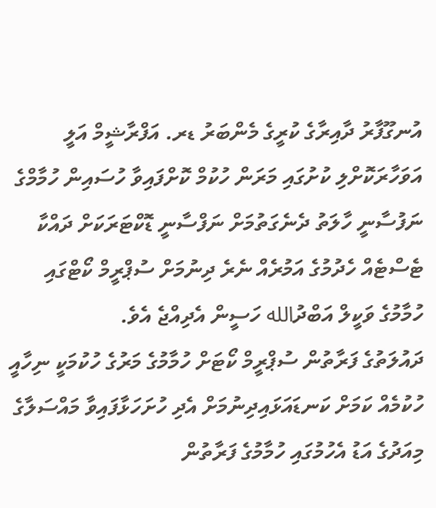އުނގޫފާރު ދާއިރާގެ ކުރީގެ މެންބަރު ޑރ. އަފްރާޝީމް އަލީ އަވަހާރަކޮށްލި ކުށުގައި މަރަން ހުކުމް ކޮށްފައިވާ ހުސައިން ހުމާމްގެ ނަފުސާނީ ހާލަތު ދެނެގަތުމަށް ނަފްސާނީ ޑޮކްޓަރަކަށް ދައްކާ ޓެސްޓެއް ހެދުމުގެ އަމުރެއް ނެރެ ދިނުމަށް ސުޕްރީމް ކޯޓްގައި ހުމާމުގެ ވަކީލް އަބްދުالله ހަސީން އެދިއްޖެ އެވެ.
ދައުލަތުގެ ފަރާތުން ސުޕްރީމް ކޯޓަށް ހުމާމުގެ މަރުގެ ހުކުމަކީ ނިހާއީ ހުކުމެއް ކަމަށް ކަނޑައަޅައިދިނުމަށް އެދި ހުށަހަޅާފައިވާ މައްސަލާގެ މިއަދުގެ އަޑު އެހުމުގައި ހުމާމުގެ ފަރާތުން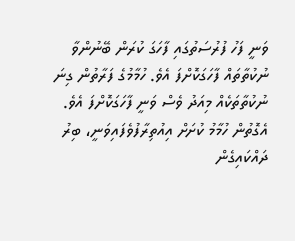ވަނީ ފަހު ފުރުސަތުގައި ފާހަގަ ކުރަން ބޭނުންވާ ނުކުތާތައް ފާހަގަކޮށްފަ އެވެ. ހުމާމުގެ ފަރާތުން ގިނަ ނުކުތާތަކެއް މިއަދު ވެސް ވަނީ ފާހަގަކޮށްފަ އެވެ.
އެގޮތުން ހުމާމު ކުށަށް އިއުތިރާފުވެފައިވަނީ، ބިރު ދައްކައިގެން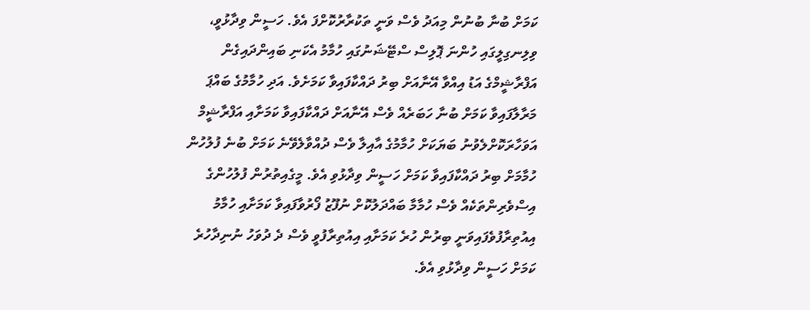ކަމަށް ބުނާ ބުނުން މިއަދު ވެސް ވަނީ ތަކުރާރުކޮށްފަ އެވެ. ހަސީން ވިދާޅުވީ، ވިލިނގިލީގައި ހުންނަ ޕޮލިސް ސްޓޭޝަނުގައި ހުމާމު އެކަނި ބައިންދައިގެން އަފްރާޝީމްގެ އަޑު އިއްވާ އޭނާއަށް ބިރު ދައްކާފައިވާ ކަމަށެވެ. އަދި ހުމާމުގެ ބައްޕަ މަރާލާފައިވާ ކަމަށް ބުނާ ހަބަރެއް ވެސް އޭނާއަށް ދައްކާފައިވާ ކަމަށާއި އަފްރާޝީމް އަވަހާރަކޮށްލެވުނު ބަޔަކަށް ހުމާމުގެ އާއިލާ ވެސް ދުއްވާލެވޭނެ ކަމަށް ބުނެ ފުލުހުން ހުމާމަށް ބިރު ދައްކާފައިވާ ކަމަށް ހަސީން ވިދާޅުވި އެވެ. މީގެއިތުރުން ފުލުހުންގެ އިސްވެރިންތަކެއް ވެސް ހުމާމާ ބައްދަލުކޮށް ނުފޫޒު ފޯރުވާފައިވާ ކަމަށާއި ހުމާމު އިއުތިރާފުވެފައިވަނީ ބިރުން ހުރެ ކަމަށާއި އިއުތިރާފުވީ ވެސް ދެ ދުވަހު ނުނިދާހުރެ ކަމަށް ހަސީން ވިދާޅުވި އެވެ.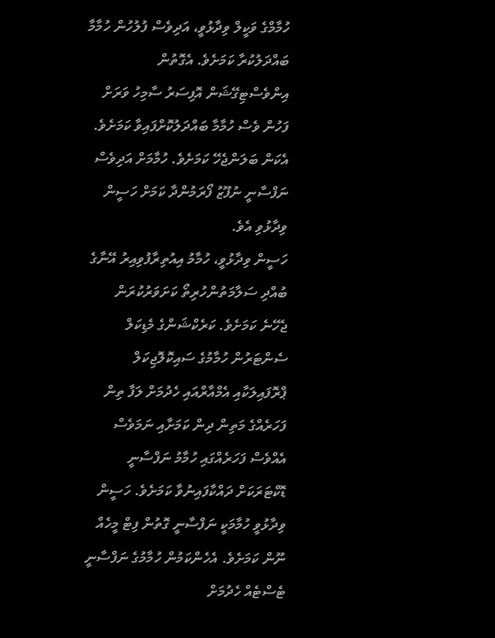ހުމާމްގެ ވަކީލް ވިދާޅުވީ، އަދިވެސް ފުލުހުން ހުމާމާ ބައްދަލުކުރާ ކަމަށެވެ. އެގޮތުން އިންވެސްޓިގޭޝަން އޮފިސަރު ސާމިހު ވަރަށް ފަހުން ވެސް ހުމާމާ ބައްދަލުކޮށްފައިވާ ކަމަށެވެ. އެކަން ބަލަންޖެހޭ ކަމަށެވެ. ހުމާމަށް އަދިވެސް ނަފްސާނީ ނުފޫޒު ފޯރަމުންދާ ކަމަށް ހަސީން ވިދާޅުވި އެވެ.
ހަސީން ވިދާޅުވީ، ހުމާމު އިއުތިރާފުވިއިރު އޭނާގެ ބުއްދި ސަލާމަތުންހުރިތޯ ކަށަވަރުކުރަން ޖެހޭނެ ކަމަށެވެ. ކަރެކްޝަންގެ މެޑިކަލް ސެންޓަރުން ހުމާމުގެ ސައިކޮލޮޖިކަލް ޕްރޮފައިލަކާއި އެމްއާރްއައި ހެދުމަށް ލަފާ ތިން ފަހަރެއްގެ މަތިން ދިން ކަމަށާއި ނަމަވެސް އެއްވެސް ފަހަރެއްގައި ހުމާމު ނަފްސާނީ ޑޮކްޓަރަކަށް ދައްކާފައިނުވާ ކަމަށެވެ. ހަސީން ވިދާޅުވީ ހުމާމަކީ ނަފްސާނީ ގޮތުން ފިޓް މީހެއް ނޫން ކަމަށެވެ. އެހެންކަމުން ހުމާމުގެ ނަފްސާނީ ޓެސްޓެއް ހެދުމަށް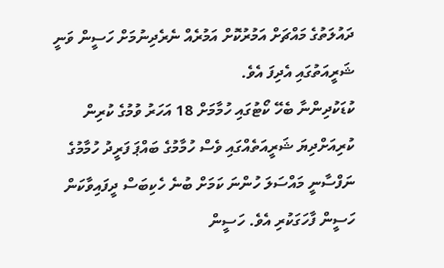ދައުލަތުގެ މައްޗަށް އަމުރުކޮށް އަމުރެއް ނެރެދިނުމަށް ހަސީން ވަނީ ޝަރީއަތުގައި އެދިފަ އެވެ.
ކުޑަކުދިންނާ ބެހޭ ކޯޓުގައި ހުމާމަށް 18 އަހަރު ވުމުގެ ކުރިން ކުރިއަށްދިޔަ ޝަރީއަތެއްގައި ވެސް ހުމާމުގެ ބައްޕަ ފަރީދު ހުމާމުގެ ނަފްސާނީ މައްސަލަ ހުންނަ ކަމަށް ބުނެ ހެކިބަސް ދީފައިވާކަން ހަސީން ފާހަގަކުރި އެވެ. ހަސީން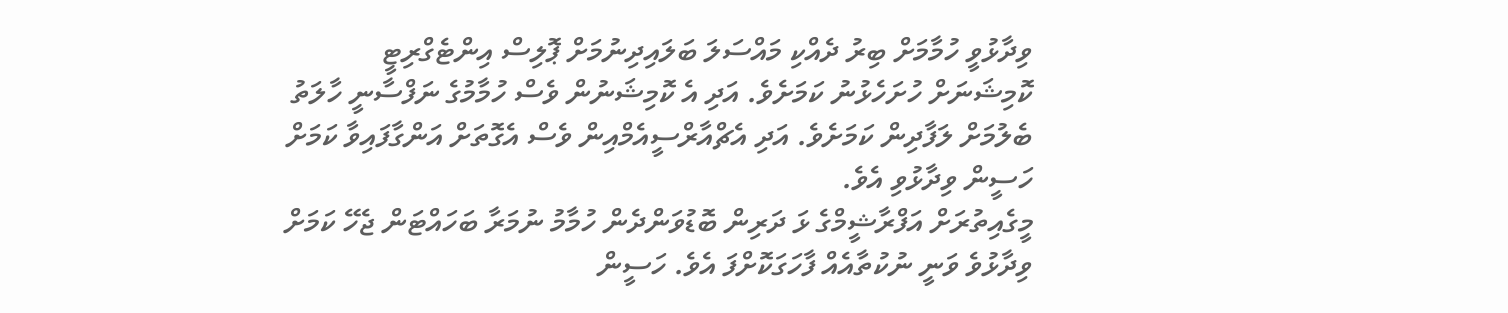ވިދާޅުވީ ހުމާމަށް ބިރު ދެއްކި މައްސަލަ ބަލައިދިނުމަށް ޕޮލިސް އިންޓެގްރިޓީ ކޮމިޝަނަށް ހުށަހެޅުނު ކަމަށެވެ. އަދި އެ ކޮމިޝަނުން ވެސް ހުމާމުގެ ނަފްސާނީ ހާލަތު ބެލުމަށް ލަފާދިން ކަމަށެވެ. އަދި އެޗްއާރްސީއެމްއިން ވެސް އެގޮތަށް އަންގާފައިވާ ކަމަށް ހަސީން ވިދާޅުވި އެވެ.
މީގެއިތުރަށް އަފްރާޝީމްގެ ޅަ ދަރިން ބޮޑުވަންދެން ހުމާމު ނުމަރާ ބަހައްޓަން ޖެހޭ ކަމަށް ވިދާޅުވެ ވަނީ ނުކުތާއެއް ފާހަގަކޮށްފަ އެވެ. ހަސީން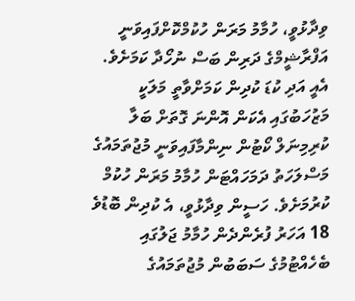ވިދާޅުވީ، ހުމާމު މަރަން ހުކުމްކޮށްފައިވަނީ އަފްރާޝީމްގެ ދަރިން ބަސް ނުހޯދާ ކަމަށެވެ. އެއީ އަދި ކުޑަ ކުދިން ކަމަށްވާތީ މަލަކީ މަޒުހަބުގައި އެކަން އޮންނަ ގޮތަށް ބަލާ ކުރިމިނަލް ކޯޓުން ނިންމާފައިވަނީ މުޖުތަމައުގެ މަސްލަހަތު ދަމަހައްޓަން ހުމާމު މަރަން ހުކުމް ކުރުމަށެވެ. ހަސީން ވިދާޅުވީ، އެ ކުދިން ބޮޑުވެ 18 އަހަރު ފުރެންދެން ހުމާމު ޖަލުގައި ބެހެއްޓުމުގެ ސަބަބުން މުޖުތަމައުގެ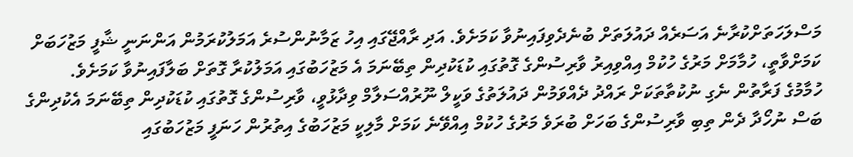މަސްލަހަތަށްކުރާނެ އަސަރެއް ދައުލަތަށް ބުނެދެވިފައިނުވާ ކަމަށެވެ. އަދި ރާއްޖޭގައި އިހު ޒަމާނުންސުރެ އަމަލުކުރަމުން އަންނަނީ ޝާފީ މަޒުހަބަށް ކަމަށްވާތީ، ހުމާމަށް މަރުގެ ހުކުމް އިއްވިއިރު ވާރިސުންގެ ގޮތުގައި ކުޑަކުދިން ތިބޭނަމަ އެ މަޒުހަބުގައި އަމަލުކުރާ ގޮތަށް ބަލާފައިނުވާ ކަމަށެވެ.
ހުމާމުގެ ފަރާތުން ނެގި ނުކުތާތަކަށް ރައްދު ދެއްވަމުން ދައުލަތުގެ ވަކީލް ނޫރުއްސަލާމް ވިދާޅުވީ، ވާރިސުންގެ ގޮތުގައި ކުޑަކުދިން ތިބޭނަމަ އެކުދިންގެ ބަސް ނުހޯދާ ދެން ތިބި ވާރިސުންގެ ބަހަށް ބުރަވެ މަރުގެ ހުކުމް އިއްވޭނެ ކަމަށް މާލިކީ މަޒުހަބުގެ އިތުރުން ހަނަފީ މަޒުހަބުގައި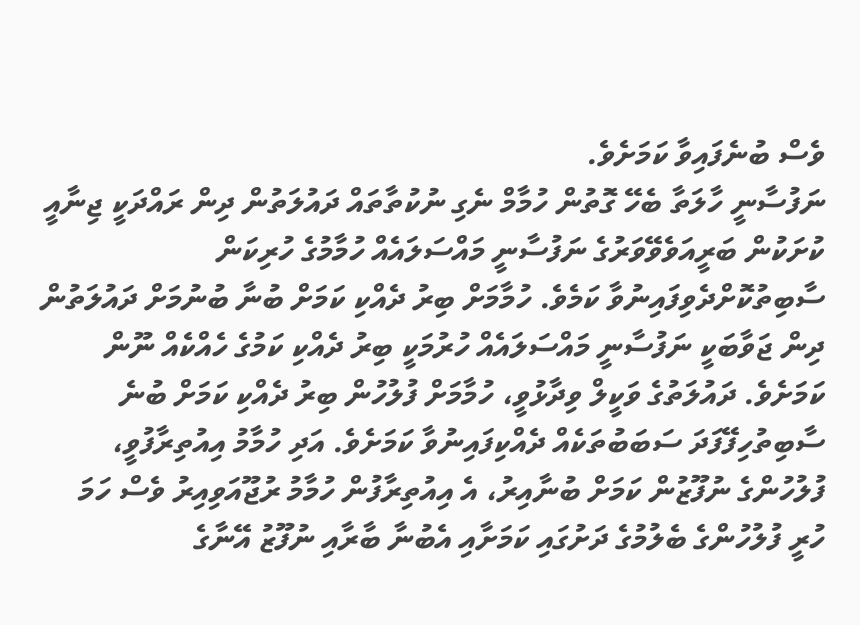ވެސް ބުނެފައިވާ ކަމަށެވެ.
ނަފުސާނީ ހާލަތާ ބެހޭ ގޮތުން ހުމާމް ނެގި ނުކުތާތައް ދައުލަތުން ދިން ރައްދަކީ ޖިނާއީ ކުށަކުން ބަރީއަވެވޭވަރުގެ ނަފުސާނީ މައްސަލައެއް ހުމާމުގެ ހުރިކަން ސާބިތުކޮށްދެވިފައިނުވާ ކަމެވެ. ހުމާމަށް ބިރު ދެއްކި ކަމަށް ބުނާ ބުނުމަށް ދައުލަތުން ދިން ޖަވާބަކީ ނަފުސާނީ މައްސަލައެއް ހުރުމަކީ ބިރު ދެއްކި ކަމުގެ ހެއްކެއް ނޫން ކަމަށެވެ. ދައުލަތުގެ ވަކީލް ވިދާޅުވީ، ހުމާމަށް ފުލުހުން ބިރު ދެއްކި ކަމަށް ބުނެ ސާބިތުހިފޭފަދަ ސަބަބުތަކެއް ދެއްކިފައިނުވާ ކަމަށެވެ. އަދި ހުމާމު އިއުތިރާފުވީ، ފުލުހުންގެ ނުފޫޒުން ކަމަށް ބުނާއިރު، އެ އިއުތިރާފުން ހުމާމު ރުޖޫއަވިއިރު ވެސް ހަމަ ހުރީ ފުލުހުންގެ ބެލުމުގެ ދަށުގައި ކަމަށާއި އެބުނާ ބާރާއި ނުފޫޒު އޭނާގެ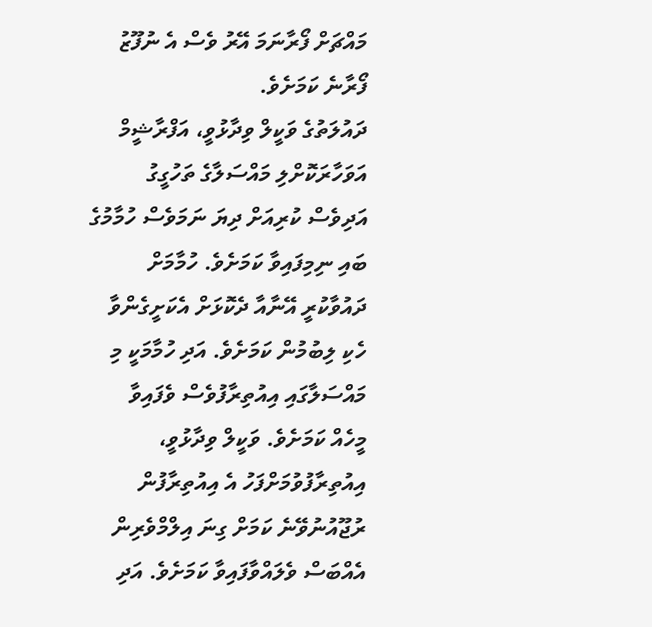މައްޗަށް ފޯރާނަމަ އޭރު ވެސް އެ ނުފޫޒު ފޯރާނެ ކަމަށެވެ.
ދައުލަތުގެ ވަކީލް ވިދާޅުވީ، އަފްރާޝީމް އަވަހާރަކޮށްލި މައްސަލާގެ ތަހުގީގު އަދިވެސް ކުރިއަށް ދިޔަ ނަމަވެސް ހުމާމުގެ ބައި ނިމިފައިވާ ކަމަށެވެ. ހުމާމަށް ދައުވާކުރީ އޭނާއާ ދެކޮޅަށް އެކަށީގެންވާ ހެކި ލިބުމުން ކަމަށެވެ. އަދި ހުމާމަކީ މި މައްސަލާގައި އިއުތިރާފުވެސް ވެފައިވާ މީހެއް ކަމަށެވެ. ވަކީލް ވިދާޅުވީ، އިއުތިރާފުވުމަށްފަހު އެ އިއުތިރާފުން ރުޖޫއުނުވޭނެ ކަމަށް ގިނަ އިލްމްވެރިން އެއްބަސް ވެލައްވާފައިވާ ކަމަށެވެ. އަދި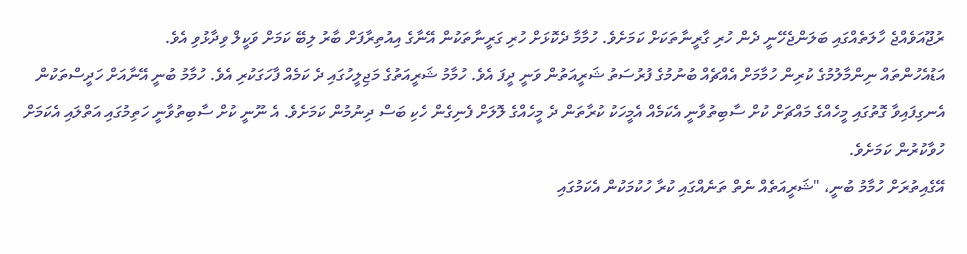ރުޖޫއަވެއްޖެ ހާލަތެއްގައި ބަލަންޖެހޭނީ ދެން ހުރި ގާރީނާތަކަށް ކަމަށެވެ. ހުމާމާ ދެކޮޅަށް ހުރި ގަރީނާތަކުން އޭނާގެ އިއުތިރާފަށް ބާރު ލިބޭ ކަމަށް ވަކީލް ވިދާޅުވި އެވެ.
އަޑުއެހުންތައް ނިންމާލުމުގެ ކުރިން ހުމާމަށް އެއްޗެއް ބުނުމުގެ ފުރުސަތު ޝަރީއަތުން ވަނީ ދީފަ އެވެ. ހުމާމު ޝަރީއަތުގެ މަޖިލީހުގައި ދެ ކަމެއް ފާހަގަކުރި އެވެ. ހުމާމު ބުނީ އޭނާއަށް ހަދީސްތަކުން އެނގިފައިވާ ގޮތުގައި މީހެއްގެ މައްޗަށް ކުށް ސާބިތުވާނީ އެކަމެއް އެމީހަކު ކުރާތަން ދެ މީހެއްގެ ލޮލަށް ފެނިގެން ހެކި ބަސް ދިނުމުން ކަމަށެވެ. އެ ނޫނީ ކުށް ސާބިތުވާނީ ހަތިމުގައި އަތްލައި އެކަމަށް ހުވާކުރުން ކަމަށެވެ.
އޭގެއިތުރަށް ހުމާމު ބުނީ، "ޝަރީއަތެއް ނެތް ތަނެއްގައި ކުރާ ހުކުމަކުން އެކަމުގައި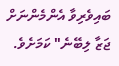ބައިވެރިވާ އެންމެންނަށް ޖަޒާ ލިބޭނެ" ކަމަށެވެ.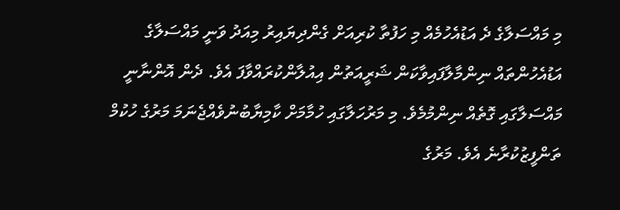މި މައްސަލާގެ ދެ އަޑުއެހުމެއް މި ހަފުތާ ކުރިއަށް ގެންދިޔައިރު މިއަދު ވަނީ މައްސަލާގެ އަޑުއެހުންތައް ނިންމާލާފައިވާކަން ޝަރީއަތުން އިއުލާންކުރައްވާފަ އެވެ. ދެން އޮންނާނީ މައްސަލާގައި ގޮތެއް ނިންމުމެވެ. މި މަރުހަލާގައި ހުމާމަށް ކާމިޔާބުނުވެއްޖެނަމަ މަރުގެ ހުކުމް ތަންފީޒުކުރާނެ އެވެ. މަރުގެ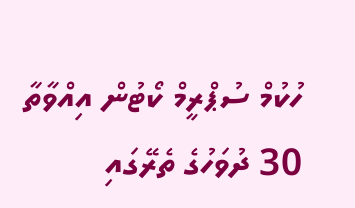ހުކުމް ސުޕްރީމް ކޯޓުން އިއްވާތާ 30 ދުވަހުގެ ތެރޭގައި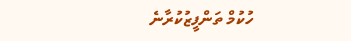ހުކުމް ތަންފީޒުކުރާނެ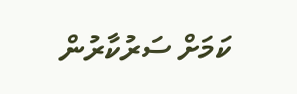ކަމަށް ސަރުކާރުން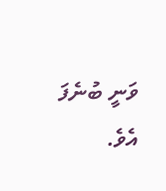ވަނީ ބުނެފަ އެވެ.